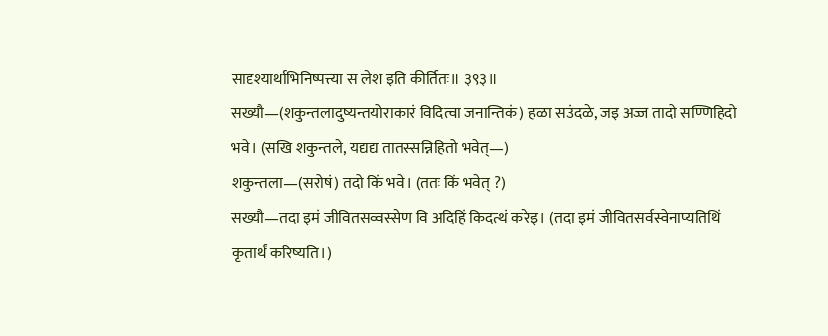सादृश्यार्थाभिनिष्पत्त्या स लेश इति कीर्तितः॥ ३९३॥
सख्यौ—(शकुन्तलादुष्यन्तयोराकारं विदित्वा जनान्तिकं) हळा सउंदळे, जइ अज्ज तादो सण्णिहिदो भवे। (सखि शकुन्तले, यद्यद्य तातस्सन्निहितो भवेत्—)
शकुन्तला—(सरोषं) तदो किं भवे। (ततः किं भवेत् ?)
सख्यौ—तदा इमं जीवितसव्वस्सेण वि अदिहिं किदत्थं करेइ। (तदा इमं जीवितसर्वस्वेनाप्यतिथिं कृतार्थं करिष्यति।)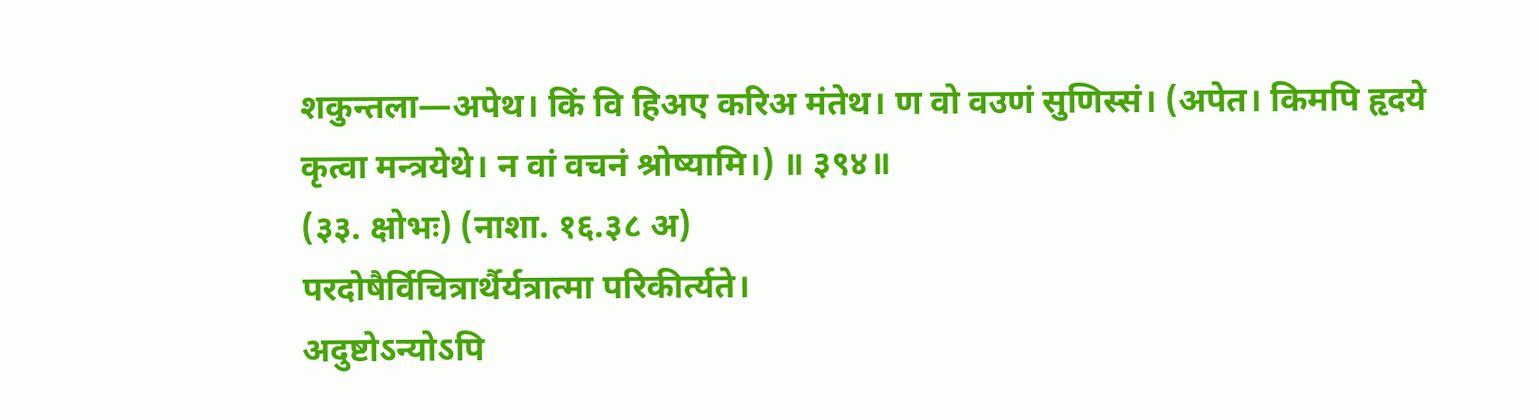शकुन्तला—अपेथ। किं वि हिअए करिअ मंतेथ। ण वो वउणं सुणिस्सं। (अपेत। किमपि हृदये कृत्वा मन्त्रयेथे। न वां वचनं श्रोष्यामि।) ॥ ३९४॥
(३३. क्षोभः) (नाशा. १६.३८ अ)
परदोषैर्विचित्रार्थैर्यत्रात्मा परिकीर्त्यते।
अदुष्टोऽन्योऽपि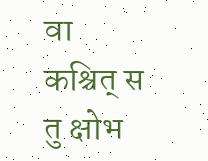वा कश्चित् स तु क्षोभ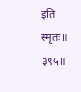इति स्मृतः॥ ३९५॥